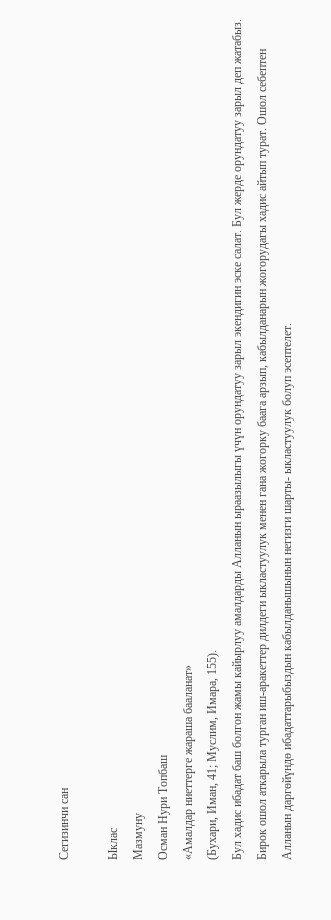Сегизинчи сан

Ыклас
Мазмуну
Осман Нури Топбаш
«Амалдар ниеттерге жараша бааланат»
(Бухари, Иман, 41; Муслим, Имара, 155).
Бул хадис ибадат баш болгон жамы кайырлуу амалдарды Алланын ыраазылыгы үчүн орундатуу зарыл экендигин эске салат. Бул жерде орундатуу зарыл деп жатабыз. Бирок ошол аткарыла турган иш-аракеттер дилдеги ыкластуулук менен гана жогорку баага арзып, кабылданарын жогорудагы хадис айтып турат. Ошол себептен Алланын даргөйүндө ибадаттарыбыздын кабылданышынын негизги шарты- ыкластуулук болуп эсептелет.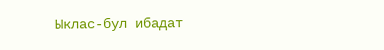Ыклас-бул ибадат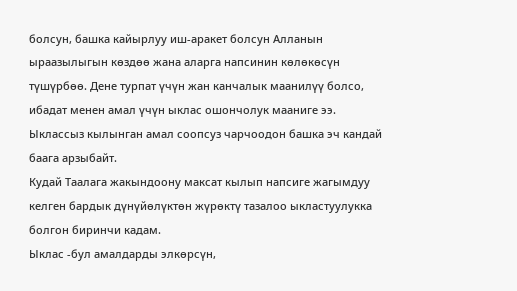болсун, башка кайырлуу иш-аракет болсун Алланын ыраазылыгын көздөө жана аларга напсинин көлөкөсүн түшүрбөө. Дене турпат үчүн жан канчалык маанилүү болсо, ибадат менен амал үчүн ыклас ошончолук мааниге ээ. Ыклассыз кылынган амал соопсуз чарчоодон башка эч кандай баага арзыбайт.
Кудай Таалага жакындоону максат кылып напсиге жагымдуу келген бардык дүнүйөлүктөн жүрөктү тазалоо ыкластуулукка болгон биринчи кадам.
Ыклас -бул амалдарды элкөрсүн,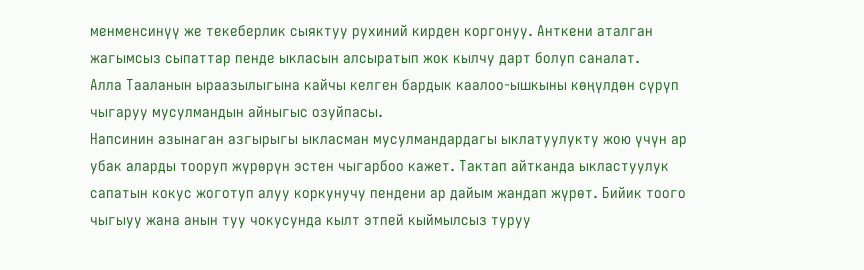менменсинүү же текеберлик сыяктуу рухиний кирден коргонуу. Анткени аталган жагымсыз сыпаттар пенде ыкласын алсыратып жок кылчу дарт болуп саналат.
Алла Тааланын ыраазылыгына кайчы келген бардык каалоо-ышкыны көңүлдөн сүрүп чыгаруу мусулмандын айныгыс озуйпасы.
Напсинин азынаган азгырыгы ыкласман мусулмандардагы ыклатуулукту жою үчүн ар убак аларды тооруп жүрөрүн эстен чыгарбоо кажет. Тактап айтканда ыкластуулук сапатын кокус жоготуп алуу коркунучу пендени ар дайым жандап жүрөт. Бийик тоого чыгыуу жана анын туу чокусунда кылт этпей кыймылсыз туруу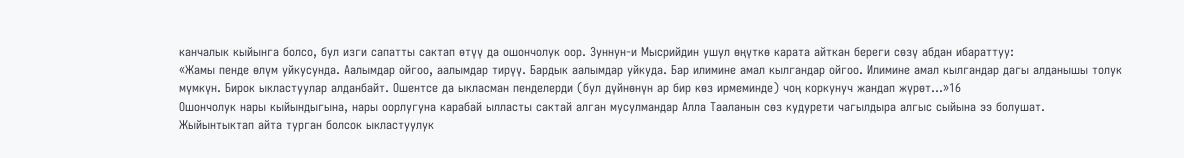канчалык кыйынга болсо, бул изги сапатты сактап өтүү да ошончолук оор. Зуннун-и Мысрийдин ушул өңүткө карата айткан береги сөзү абдан ибараттуу:
«Жамы пенде өлүм уйкусунда. Аалымдар ойгоо, аалымдар тирүү. Бардык аалымдар уйкуда. Бар илимине амал кылгандар ойгоо. Илимине амал кылгандар дагы алданышы толук мүмкүн. Бирок ыкластуулар алданбайт. Ошентсе да ыкласман пенделерди (бул дүйнөнүн ар бир көз ирмеминде) чоң коркунуч жандап жүрөт...»16
Ошончолук нары кыйындыгына, нары оорлугуна карабай ылласты сактай алган мусулмандар Алла Тааланын сөз кудурети чагылдыра алгыс сыйына ээ болушат.
Жыйынтыктап айта турган болсок ыкластуулук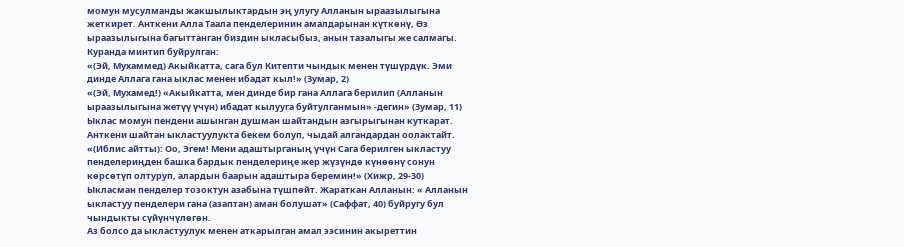момун мусулманды жакшылыктардын эң улугу Алланын ыраазылыгына жеткирет. Анткени Алла Таала пенделеринин амалдарынан күткөнү, Өз ыраазылыгына багыттанган биздин ыкласыбыз, анын тазалыгы же салмагы. Куранда минтип буйрулган:
«(Эй, Мухаммед) Акыйкатта, сага бул Китепти чындык менен түшүрдүк. Эми динде Аллага гана ыклас менен ибадат кыл!» (Зумар, 2)
«(Эй, Мухамед!) «Акыйкатта, мен динде бир гана Аллага берилип (Алланын ыраазылыгына жетүү үчүн) ибадат кылууга буйтулганмын» -дегин» (Зумар, 11)
Ыклас момун пендени ашынган душман шайтандын азгырыгынан куткарат. Анткени шайтан ыкластуулукта бекем болуп, чыдай алгандардан оолактайт.
«(Иблис айтты): Оо, Эгем! Мени адаштырганың үчүн Сага берилген ыкластуу пенделериңден башка бардык пенделериңе жер жүзүндө күнөөнү сонун көрсөтүп олтуруп, алардын баарын адаштыра беремин!» (Хижр, 29-30)
Ыкласман пенделер тозоктун азабына түшпөйт. Жараткан Алланын: « Алланын ыкластуу пенделери гана (азаптан) аман болушат» (Саффат, 40) буйругу бул чындыкты сүйүнчүлөгөн.
Аз болсо да ыкластуулук менен аткарылган амал ээсинин акыреттин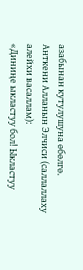азабынан кутулушуна өбөлгө. Анткени Алланын Элчиси (саллаллаху алейхи васаллам):
«Диниңе ыкластуу бол! Ыкластуу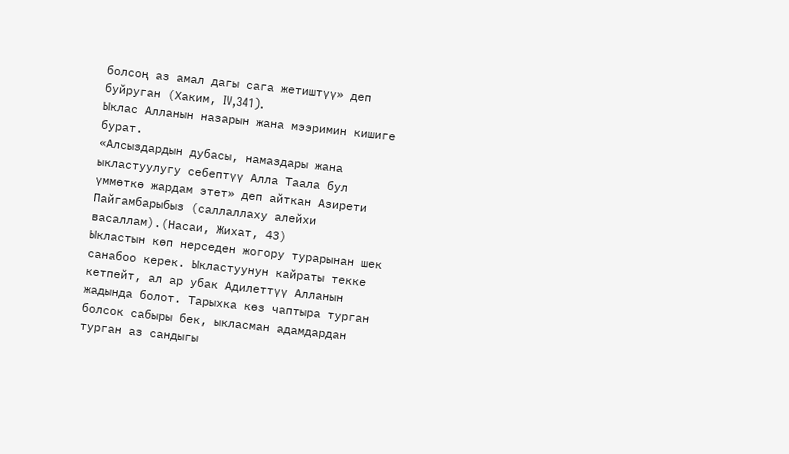болсоң аз амал дагы сага жетиштүү» деп буйруган (Хаким, IV,341).
Ыклас Алланын назарын жана мээримин кишиге бурат.
«Алсыздардын дубасы, намаздары жана ыкластуулугу себептүү Алла Таала бул үммөткө жардам этет» деп айткан Азирети Пайгамбарыбыз (саллаллаху алейхи васаллам).(Насаи, Жихат, 43)
Ыкластын көп нерседен жогору турарынан шек санабоо керек. Ыкластуунун кайраты текке кетпейт, ал ар убак Адилеттүү Алланын жадында болот. Тарыхка көз чаптыра турган болсок сабыры бек, ыкласман адамдардан турган аз сандыгы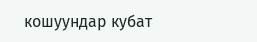кошуундар кубат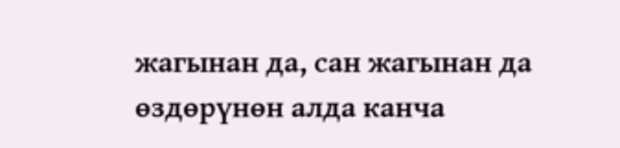жагынан да, сан жагынан да өздөрүнөн алда канча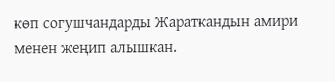көп согушчандарды Жараткандын амири менен жеңип алышкан.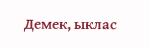Демек, ыклас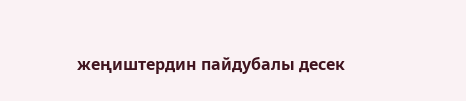жеңиштердин пайдубалы десек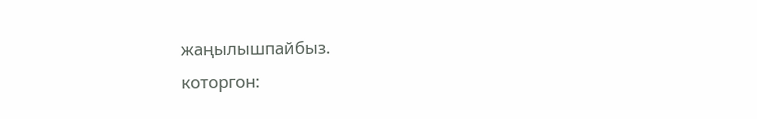жаңылышпайбыз.
которгон: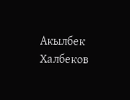Акылбек Халбеков